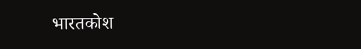भारतकोश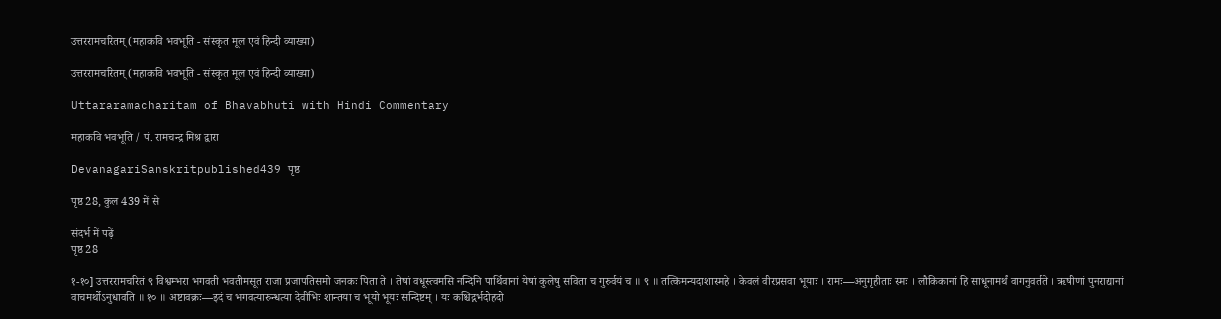उत्तररामचरितम् (महाकवि भवभूति - संस्कृत मूल एवं हिन्दी व्याख्या)

उत्तररामचरितम् (महाकवि भवभूति - संस्कृत मूल एवं हिन्दी व्याख्या)

Uttararamacharitam of Bhavabhuti with Hindi Commentary

महाकवि भवभूति / पं. रामचन्द्र मिश्र द्वारा

DevanagariSanskritpublished439 पृष्ठ

पृष्ठ 28, कुल 439 में से

संदर्भ में पढ़ें
पृष्ठ 28

१-१०] उत्तररामचरितं ९ विश्वम्भरा भगवती भवतीमसूत राजा प्रजापतिसमो जनकः पिता ते । तेषां वधूस्त्वमसि नन्दिनि पार्थिवानां येषां कुलेषु सविता च गुरुर्वयं च ॥ ९ ॥ तत्किमन्यदाशास्महे । केवलं वीरप्रसवा भूयाः । रामः—अनुगृहीताः स्मः । लौकिकानां हि साधूनामर्थं वागनुवर्तते । ऋषीणां पुनराद्यानां वाचमर्थोऽनुधावति ॥ १० ॥ अष्टावक्रः—इदं च भगवत्यारुन्धत्या देवीभिः शान्तया च भूयो भूयः सन्दिष्टम् । यः कश्चिद्गर्भदोहदो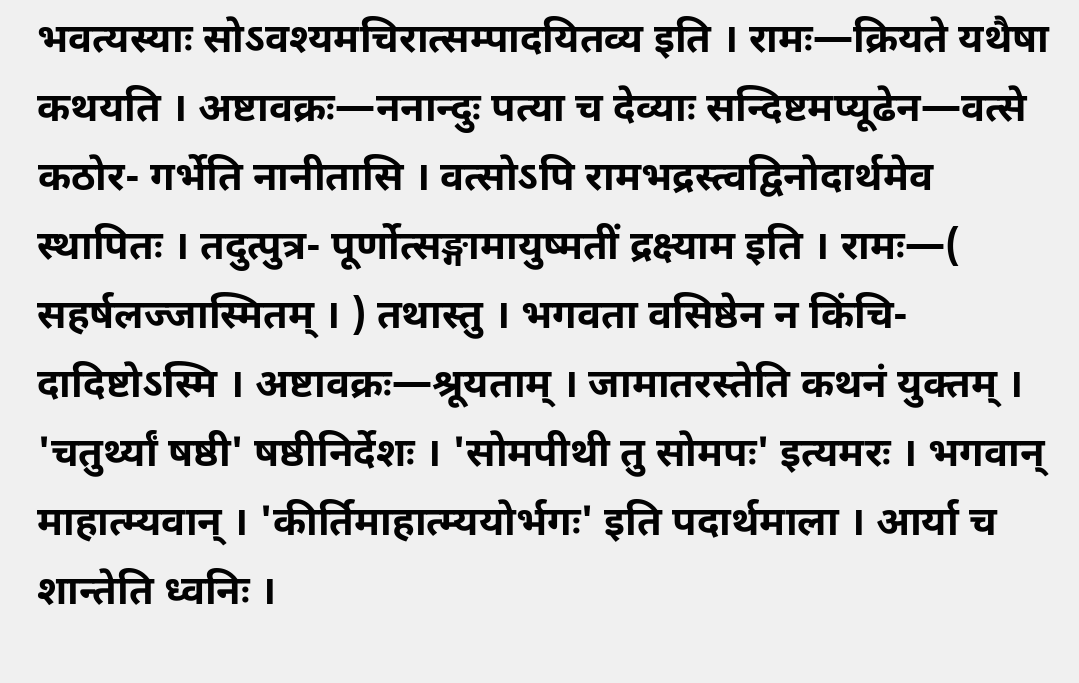भवत्यस्याः सोऽवश्यमचिरात्सम्पादयितव्य इति । रामः—क्रियते यथैषा कथयति । अष्टावक्रः—ननान्दुः पत्या च देव्याः सन्दिष्टमप्यूढेन—वत्से कठोर- गर्भेति नानीतासि । वत्सोऽपि रामभद्रस्त्वद्विनोदार्थमेव स्थापितः । तदुत्पुत्र- पूर्णोत्सङ्गामायुष्मतीं द्रक्ष्याम इति । रामः—( सहर्षलज्जास्मितम् । ) तथास्तु । भगवता वसिष्ठेन न किंचि- दादिष्टोऽस्मि । अष्टावक्रः—श्रूयताम् । जामातरस्तेति कथनं युक्तम् । 'चतुर्थ्यां षष्ठी' षष्ठीनिर्देशः । 'सोमपीथी तु सोमपः' इत्यमरः । भगवान् माहात्म्यवान् । 'कीर्तिमाहात्म्ययोर्भगः' इति पदार्थमाला । आर्या च शान्तेति ध्वनिः ।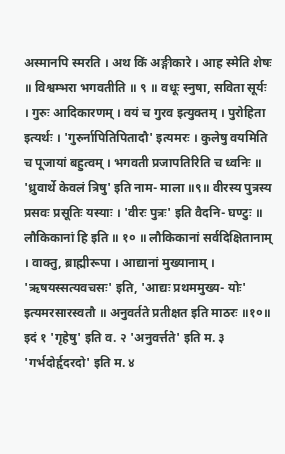अस्मानपि स्मरति । अथ किं अङ्गीकारे । आह स्मेति शेषः ॥ विश्वम्भरा भगवतीति ॥ ९ ॥ वधूः स्नुषा, सविता सूर्यः । गुरुः आदिकारणम् । वयं च गुरव इत्युक्तम् । पुरोहिता इत्यर्थः । 'गुरुर्नापितिपितादौ' इत्यमरः । कुलेषु वयमिति च पूजायां बहुत्वम् । भगवती प्रजापतिरिति च ध्वनिः ॥ 'ध्रुवार्थे केवलं त्रिषु' इति नाम- माला ॥९॥ वीरस्य पुत्रस्य प्रसवः प्रसूतिः यस्याः । 'वीरः पुत्रः' इति वैदनि- घण्टुः ॥ लौकिकानां हि इति ॥ १० ॥ लौकिकानां सर्वदिक्षितानाम् । वाक्तु, ब्राह्मीरूपा । आद्यानां मुख्यानाम् । 'ऋषयस्सत्यवचसः' इति, 'आद्यः प्रथममुख्य- योः' इत्यमरसारस्वतौ ॥ अनुवर्तते प्रतीक्षत इति माठरः ॥१०॥ इदं १ 'गृहेषु' इति व. २ 'अनुवर्त्तते' इति म. ३ 'गर्भदोर्हृदरदो' इति म. ४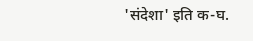'संदेशा' इति क-घ.